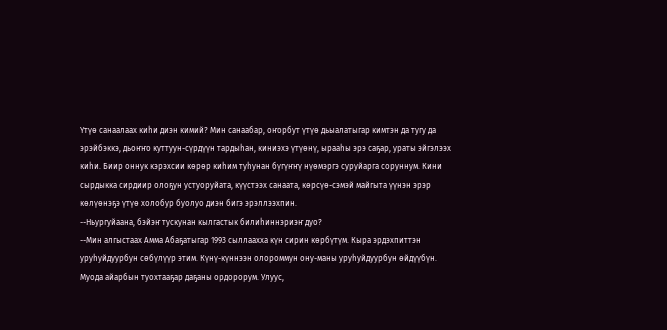Үтүө санаалаах киһи диэн кимий? Мин санаабар, оҥорбут үтүө дьыалатыгар кимтэн да тугу да эрэйбэккэ, дьоҥҥо куттуун-сүрдүүн тардыһан, киниэхэ үтүөнү, ырааһы эрэ саҕар, ураты эйгэлээх киһи. Биир оннук кэрэхсии көрөр киһим туһунан бүгүҥҥү нүөмэргэ суруйарга соруннум. Кини сырдыкка сирдиир олоҕун устуоруйата, күүстээх санаата, көрсүө-сэмэй майгыта үүнэн эрэр көлүөнэҕэ үтүө холобур буолуо диэн бигэ эрэллээхпин.
--Ньургуйаана, бэйэҥ тускунан кылгастык билиһиннэриэҥ дуо?
--Мин алгыстаах Амма Абаҕатыгар 1993 сыллаахха күн сирин көрбүтүм. Кыра эрдэхпиттэн уруһуйдуурбун сөбүлүүр этим. Күнү-күннээн олороммун ону-маны уруһуйдуурбун өйдүүбүн. Муода айарбын туохтааҕар даҕаны ордорорум. Улуус,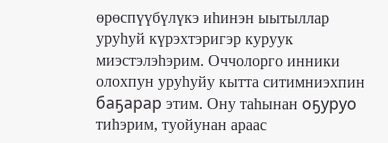өрөспүүбүлүкэ иһинэн ыытыллар уруһуй күрэхтэригэр куруук миэстэлэһэрим. Оччолорго инники олохпун уруһуйу кытта ситимниэхпин баҕарар этим. Ону таһынан оҕуруо тиһэрим, туойунан араас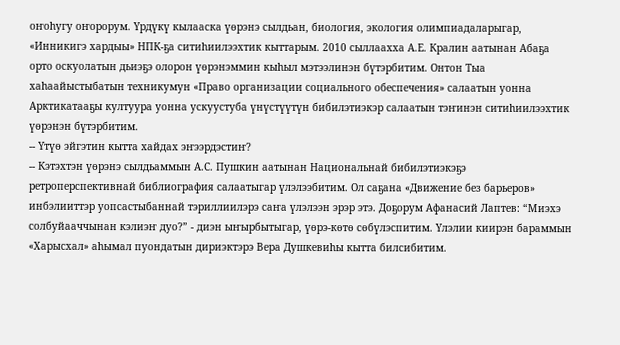оҥоһугу оҥорорум. Үрдүкү кылааска үөрэнэ сылдьан, биология, экология олимпиадаларыгар, «Инникигэ хардыы» НПК-ҕа ситиһиилээхтик кыттарым. 2010 сыллаахха А.Е. Кралин аатынан Абаҕа орто оскуолатын дьиэҕэ олорон үөрэнэммин кыһыл мэтээлинэн бүтэрбитим. Онтон Тыа хаһаайыстыбатын техникумун «Право организации социального обеспечения» салаатын уонна Арктикатааҕы култуура уонна ускуустуба үнүстүүтүн бибилэтиэкэр салаатын тэҥинэн ситиһиилээхтик үөрэнэн бүтэрбитим.
-- Үтүө эйгэтин кытта хайдах эҥээрдэстиҥ?
-- Кэтэхтэн үөрэнэ сылдьаммын А.С. Пушкин аатынан Национальнай бибилэтиэкэҕэ ретроперспективнай библиография салаатыгар үлэлээбитим. Ол саҕана «Движение без барьеров» инбэлииттэр уопсастыбаннай тэриллиилэрэ саҥа үлэлээн эрэр этэ. Доҕорум Афанасий Лаптев: “Миэхэ солбуйааччынан кэлиэҥ дуо?” - диэн ыҥырбытыгар, үөрэ-көтө сөбүлэспитим. Үлэлии киирэн бараммын «Харысхал» аһымал пуондатын дириэктэрэ Вера Душкевиһы кытта билсибитим.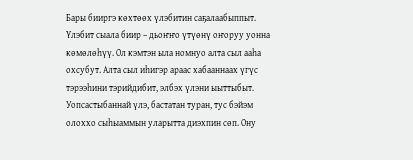Бары бииргэ көхтөөх үлэбитин саҕалаабыппыт. Үлэбит сыала биир – дьоҥҥо үтүөнү оҥоруу уонна көмөлөһүү. Ол кэмтэн ыла номнуо алта сыл ааһа охсубут. Алта сыл иһигэр араас хабааннаах үгүс тэрээһини тэрийдибит, элбэх үлэни ыыттыбыт. Уопсастыбаннай үлэ, бастатан туран, тус бэйэм олоххо сыһыаммын уларытта диэхпин сөп. Ону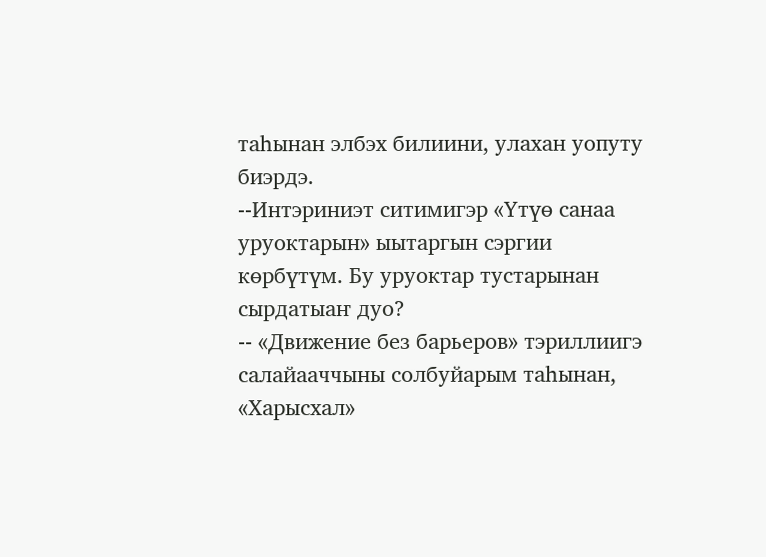таһынан элбэх билиини, улахан уопуту биэрдэ.
--Интэриниэт ситимигэр «Үтүө санаа уруоктарын» ыытаргын сэргии көрбүтүм. Бу уруоктар тустарынан сырдатыаҥ дуо?
-- «Движение без барьеров» тэриллиигэ салайааччыны солбуйарым таһынан, «Харысхал»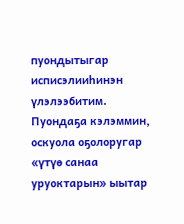пуондытыгар исписэлииһинэн үлэлээбитим. Пуондаҕа кэлэммин, оскуола оҕолоругар «үтүө санаа уруоктарын» ыытар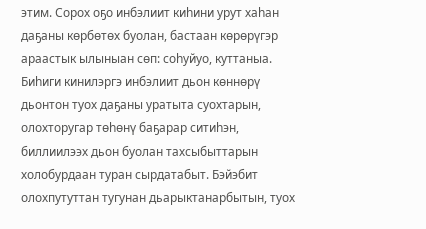этим. Сорох оҕо инбэлиит киһини урут хаһан даҕаны көрбөтөх буолан, бастаан көрөрүгэр араастык ылыныан сөп: соһуйуо, куттаныа. Биһиги кинилэргэ инбэлиит дьон көннөрү дьонтон туох даҕаны уратыта суохтарын, олохторугар төһөнү баҕарар ситиһэн, биллиилээх дьон буолан тахсыбыттарын холобурдаан туран сырдатабыт. Бэйэбит олохпутуттан тугунан дьарыктанарбытын, туох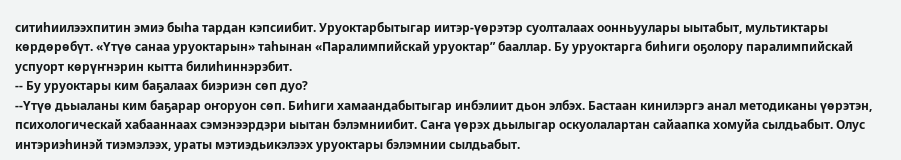ситиһиилээхпитин эмиэ быһа тардан кэпсиибит. Уруоктарбытыгар иитэр-үөрэтэр суолталаах оонньуулары ыытабыт, мультиктары көрдөрөбүт. «Үтүө санаа уруоктарын» таһынан «Паралимпийскай уруоктар” бааллар. Бу уруоктарга биһиги оҕолору паралимпийскай успуорт көрүҥнэрин кытта билиһиннэрэбит.
-- Бу уруоктары ким баҕалаах биэриэн сөп дуо?
--Үтүө дьыаланы ким баҕарар оҥоруон сөп. Биһиги хамаандабытыгар инбэлиит дьон элбэх. Бастаан кинилэргэ анал методиканы үөрэтэн, психологическай хабааннаах сэмэнээрдэри ыытан бэлэмниибит. Саҥа үөрэх дьылыгар оскуолалартан сайаапка хомуйа сылдьабыт. Олус интэриэһинэй тиэмэлээх, ураты мэтиэдьикэлээх уруоктары бэлэмнии сылдьабыт.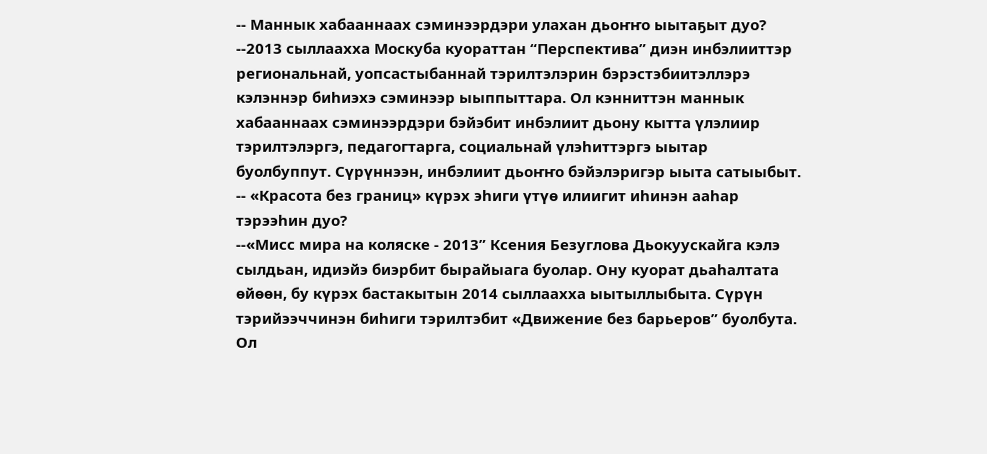-- Маннык хабааннаах сэминээрдэри улахан дьоҥҥо ыытаҕыт дуо?
--2013 сыллаахха Москуба куораттан “Перспектива” диэн инбэлииттэр региональнай, уопсастыбаннай тэрилтэлэрин бэрэстэбиитэллэрэ кэлэннэр биһиэхэ сэминээр ыыппыттара. Ол кэнниттэн маннык хабааннаах сэминээрдэри бэйэбит инбэлиит дьону кытта үлэлиир тэрилтэлэргэ, педагогтарга, социальнай үлэһиттэргэ ыытар буолбуппут. Сүрүннээн, инбэлиит дьоҥҥо бэйэлэригэр ыыта сатыыбыт.
-- «Красота без границ» күрэх эһиги үтүө илиигит иһинэн ааһар тэрээһин дуо?
--«Мисс мира на коляске - 2013” Ксения Безуглова Дьокуускайга кэлэ сылдьан, идиэйэ биэрбит бырайыага буолар. Ону куорат дьаһалтата өйөөн, бу күрэх бастакытын 2014 сыллаахха ыытыллыбыта. Сүрүн тэрийээччинэн биһиги тэрилтэбит «Движение без барьеров” буолбута. Ол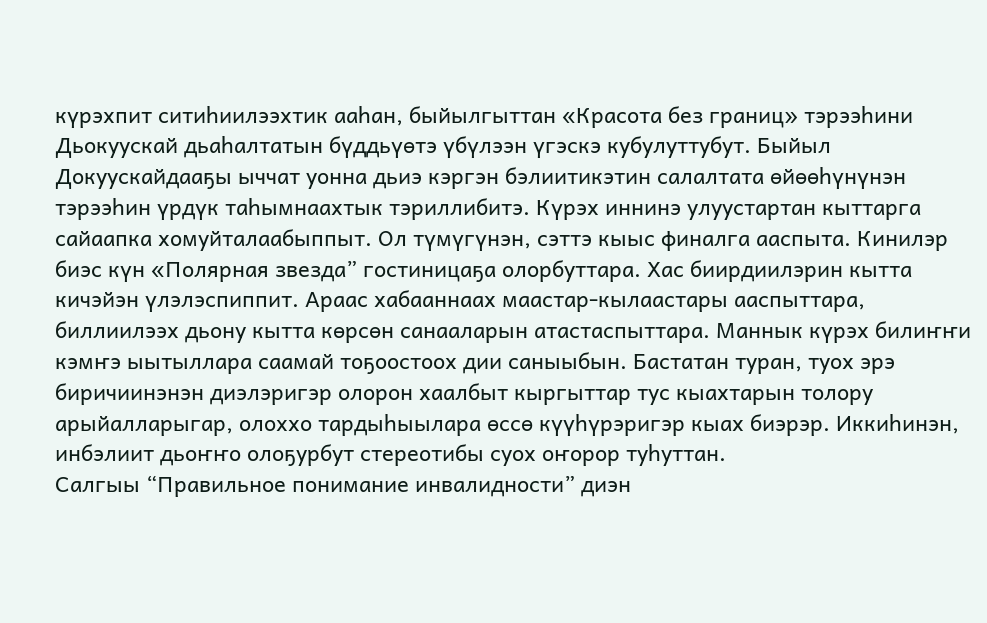күрэхпит ситиһиилээхтик ааһан, быйылгыттан «Красота без границ» тэрээһини Дьокуускай дьаһалтатын бүддьүөтэ үбүлээн үгэскэ кубулуттубут. Быйыл Докуускайдааҕы ыччат уонна дьиэ кэргэн бэлиитикэтин салалтата өйөөһүнүнэн тэрээһин үрдүк таһымнаахтык тэриллибитэ. Күрэх иннинэ улуустартан кыттарга сайаапка хомуйталаабыппыт. Ол түмүгүнэн, сэттэ кыыс финалга ааспыта. Кинилэр биэс күн «Полярная звезда” гостиницаҕа олорбуттара. Хас биирдиилэрин кытта кичэйэн үлэлэспиппит. Араас хабааннаах маастар-кылаастары ааспыттара, биллиилээх дьону кытта көрсөн санааларын атастаспыттара. Маннык күрэх билиҥҥи кэмҥэ ыытыллара саамай тоҕоостоох дии саныыбын. Бастатан туран, туох эрэ биричиинэнэн диэлэригэр олорон хаалбыт кыргыттар тус кыахтарын толору арыйалларыгар, олоххо тардыһыылара өссө күүһүрэригэр кыах биэрэр. Иккиһинэн, инбэлиит дьоҥҥо олоҕурбут стереотибы суох оҥорор туһуттан.
Салгыы “Правильное понимание инвалидности” диэн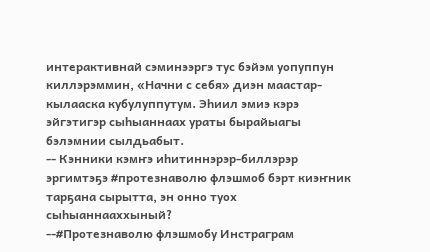интерактивнай сэминээргэ тус бэйэм уопуппун киллэрэммин, «Начни с себя» диэн маастар-кылааска кубулуппутум. Эһиил эмиэ кэрэ эйгэтигэр сыһыаннаах ураты бырайыагы бэлэмнии сылдьабыт.
-- Кэнники кэмҥэ иһитиннэрэр-биллэрэр эргимтэҕэ #протезнаволю флэшмоб бэрт киэҥник тарҕана сырытта, эн онно туох сыһыаннааххыный?
--#Протезнаволю флэшмобу Инстраграм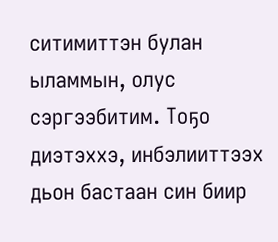ситимиттэн булан ыламмын, олус сэргээбитим. Тоҕо диэтэххэ, инбэлииттээх дьон бастаан син биир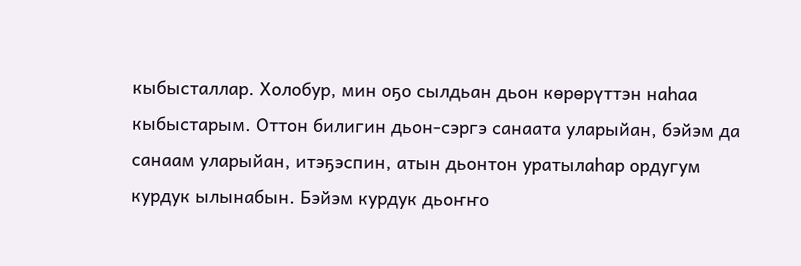кыбысталлар. Холобур, мин оҕо сылдьан дьон көрөрүттэн наһаа кыбыстарым. Оттон билигин дьон-сэргэ санаата уларыйан, бэйэм да санаам уларыйан, итэҕэспин, атын дьонтон уратылаһар ордугум курдук ылынабын. Бэйэм курдук дьоҥҥо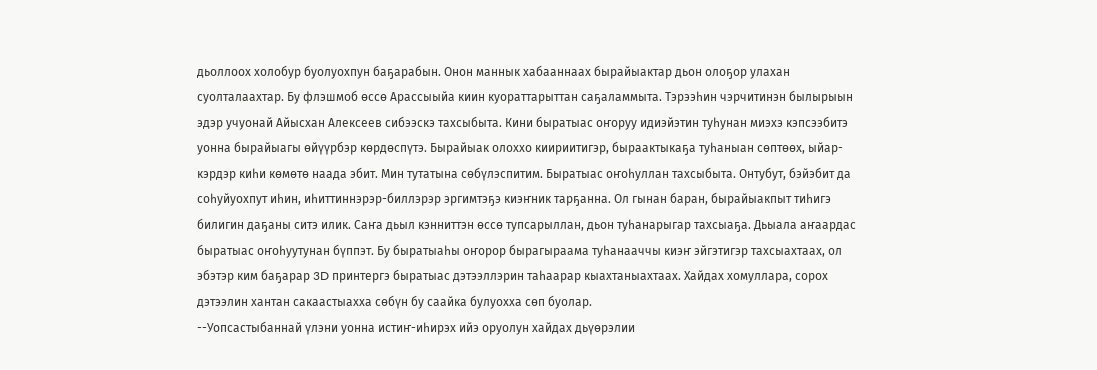дьоллоох холобур буолуохпун баҕарабын. Онон маннык хабааннаах бырайыактар дьон олоҕор улахан суолталаахтар. Бу флэшмоб өссө Арассыыйа киин куораттарыттан саҕаламмыта. Тэрээһин чэрчитинэн былырыын эдэр учуонай Айысхан Алексеев сибээскэ тахсыбыта. Кини быратыас оҥоруу идиэйэтин туһунан миэхэ кэпсээбитэ уонна бырайыагы өйүүрбэр көрдөспүтэ. Бырайыак олоххо киириитигэр, быраактыкаҕа туһаныан сөптөөх, ыйар-кэрдэр киһи көмөтө наада эбит. Мин тутатына сөбүлэспитим. Быратыас оҥоһуллан тахсыбыта. Онтубут, бэйэбит да соһуйуохпут иһин, иһиттиннэрэр-биллэрэр эргимтэҕэ киэҥник тарҕанна. Ол гынан баран, бырайыакпыт тиһигэ билигин даҕаны ситэ илик. Саҥа дьыл кэнниттэн өссө тупсарыллан, дьон туһанарыгар тахсыаҕа. Дьыала аҥаардас быратыас оҥоһуутунан бүппэт. Бу быратыаһы оҥорор бырагыраама туһанааччы киэҥ эйгэтигэр тахсыахтаах, ол эбэтэр ким баҕарар 3D принтергэ быратыас дэтээллэрин таһаарар кыахтаныахтаах. Хайдах хомуллара, сорох дэтээлин хантан сакаастыахха сөбүн бу саайка булуохха сөп буолар.
--Уопсастыбаннай үлэни уонна истиҥ-иһирэх ийэ оруолун хайдах дьүөрэлии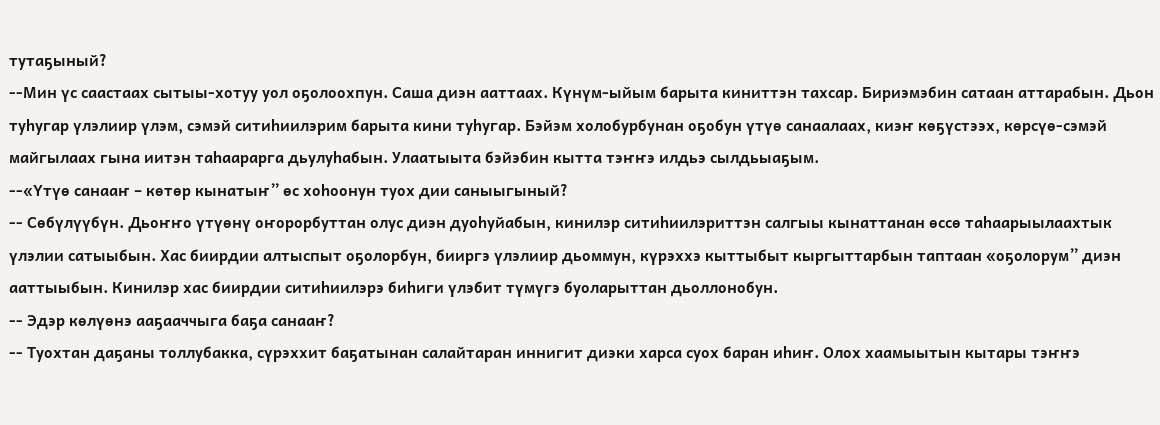тутаҕыный?
--Мин үс саастаах сытыы-хотуу уол оҕолоохпун. Саша диэн ааттаах. Күнүм-ыйым барыта киниттэн тахсар. Бириэмэбин сатаан аттарабын. Дьон туһугар үлэлиир үлэм, сэмэй ситиһиилэрим барыта кини туһугар. Бэйэм холобурбунан оҕобун үтүө санаалаах, киэҥ көҕүстээх, көрсүө-сэмэй майгылаах гына иитэн таһаарарга дьулуһабын. Улаатыыта бэйэбин кытта тэҥҥэ илдьэ сылдьыаҕым.
--«Үтүө санааҥ – көтөр кынатыҥ” өс хоһоонун туох дии саныыгыный?
-- Сөбүлүүбүн. Дьоҥҥо үтүөнү оҥорорбуттан олус диэн дуоһуйабын, кинилэр ситиһиилэриттэн салгыы кынаттанан өссө таһаарыылаахтык үлэлии сатыыбын. Хас биирдии алтыспыт оҕолорбун, бииргэ үлэлиир дьоммун, күрэххэ кыттыбыт кыргыттарбын таптаан «оҕолорум” диэн ааттыыбын. Кинилэр хас биирдии ситиһиилэрэ биһиги үлэбит түмүгэ буоларыттан дьоллонобун.
-- Эдэр көлүөнэ ааҕааччыга баҕа санааҥ?
-- Туохтан даҕаны толлубакка, сүрэххит баҕатынан салайтаран иннигит диэки харса суох баран иһиҥ. Олох хаамыытын кытары тэҥҥэ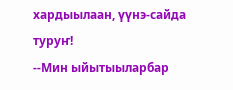хардыылаан, үүнэ-сайда туруҥ!
--Мин ыйытыыларбар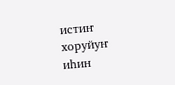истиҥ хоруйуҥ иһин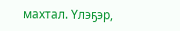махтал. Үлэҕэр,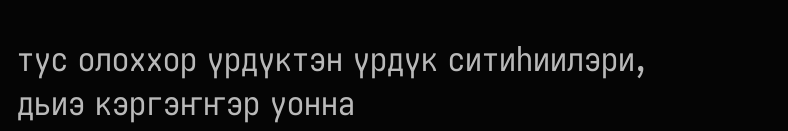тус олоххор үрдүктэн үрдүк ситиһиилэри, дьиэ кэргэҥҥэр уонна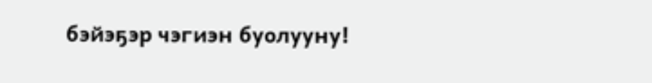бэйэҕэр чэгиэн буолууну!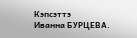Кэпсэттэ
Иванна БУРЦЕВА.